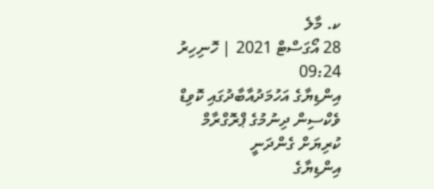ކ. މާލެ
28 އޯގަސްޓް 2021 | ހޮނިހިރު 09:24
އިންޑިޔާގެ އަހުމަދުއާބާދުގައި ކޮވިޑް ވެކްސިން ދިނުމުގެ ޕްރޮގްރާމް ކުރިޔަށް ގެންދަނީ
އިންޑިޔާގެ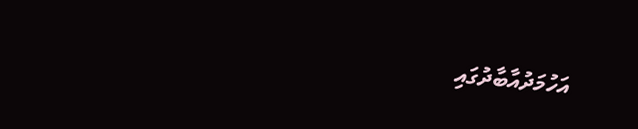އަހުމަދުއާބާދުގައި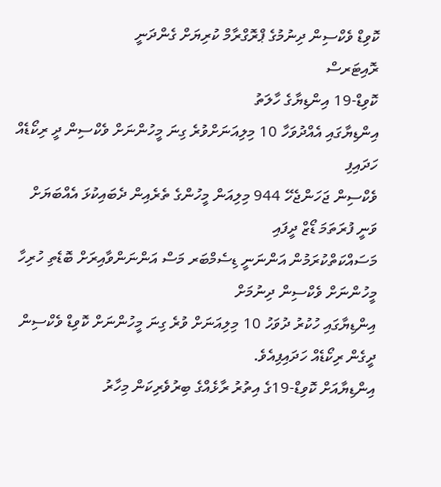ކޮވިޑް ވެކްސިން ދިނުމުގެ ޕްރޮގްރާމް ކުރިޔަށް ގެންދަނީ
ރޮއިޓަރސް
ކޮވިޑް-19 އިންޑިޔާގެ ހާލަތު
އިންޑިޔާގައި އެއްދުވަހާ 10 މިލިއަނަށްވުރެ ގިނަ މީހުންނަށް ވެކްސިން ދީ ރިކޯޑެއް ހަދައިފި
ވެކްސިން ޖަހަންޖެހޭ 944 މިލިއަން މީހުންގެ ތެރެއިން ދެބައިކުޅަ އެއްބަޔަށް ވަނީ ފުރަތަމަ ޑޯޒް ދީފައި
މަސައްކަތްކުރަމުން އަންނަނީ ޑިސެމްބަރ މަސް އަންނަންވާއިރަށް ބޮޑެތި ހުރިހާ މީހުންނަށް ވެކްސިން ދިނުމަށް
އިންޑިޔާގައި ހުކުރު ދުވަހު 10 މިލިއަނަށް ވުރެ ގިނަ މީހުންނަށް ކޮވިޑް ވެކްސިން ދީގެން ރިކޯޑެއް ހަދައިފިއެވެ.
އިންޑިޔާއަށް ކޮވިޑް-19ގެ އިތުރު ރާޅެއްގެ ބިރުވެރިކަން މިހާރު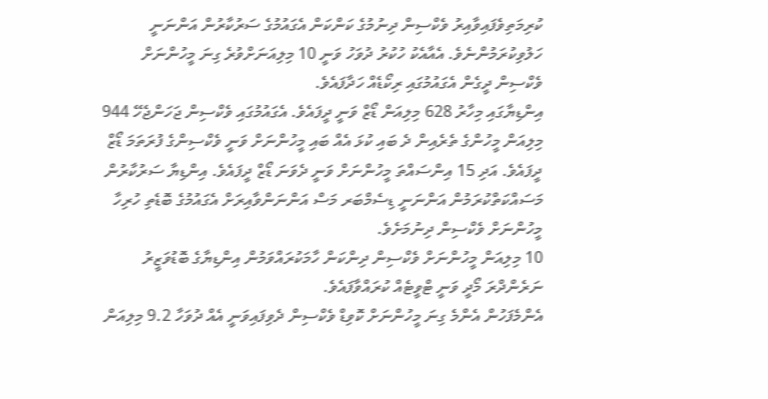ކުރިމަތިވެފައިވާއިރު ވެކްސިން ދިނުމުގެ ކަންކަން އެގައުމުގެ ސަރުކާރުން އަންނަނީ ހަލުވިކުރަމުންނެވެ. އެއާއެކު ހުކުރު ދުވަހު ވަނީ 10 މިލިއަނަށްވުރެ ގިނަ މީހުންނަށް ވެކްސިން ދީގެން އެގައުމުގައި ރިކޯޑެއް ހަދާފައެވެ.
އިންޑިޔާގައި މިހާރު 628 މިލިއަން ޑޯޒް ވަނީ ދީފައެވެ. އެގައުމުގައި ވެކްސިން ޖަހަންޖެހޭ 944 މިލިއަން މީހުންގެ ތެރެއިން ދެ ބައި ކުޅަ އެއް ބައި މީހުންނަށް ވަނީ ވެކްސިންގެ ފުރަތަމަ ޑޯޒް ދީފައެވެ. އަދި 15 އިންސައްތަ މީހުންނަށް ވަނީ ދެވަނަ ޑޯޒް ދީފައެވެ. އިންޑިޔާ ސަރުކާރުން މަސައްކަތްކުރަމުން އަންނަނީ ޑިސެމްބަރ މަސް އަންނަންވާއިރަށް އެގައުމުގެ ބޮޑެތި ހުރިހާ މީހުންނަށް ވެކްސިން ދިނުމަށެވެ.
10 މިލިއަން މީހުންނަށް ވެކްސިން ދިންކަން ހާމަކުރައްވަމުން އިންޑިޔާގެ ބޮޑުވަޒީރު ނަރެންދްރަ މޯދީ ވަނީ ޓްވީޓެއް ކުރައްވާފައެވެ.
އެންމެފަހުން އެންމެ ގިނަ މީހުންނަށް ކޮވިޑް ވެކްސިން ދެވިފައިވަނީ އެއް ދުވަހާ 9.2 މިލިއަން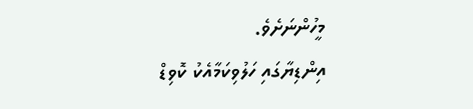މީހުންނަށެވެ.
އިންޑިޔާގައި ހަލުވިކަމާއެކު ކޮވިޑް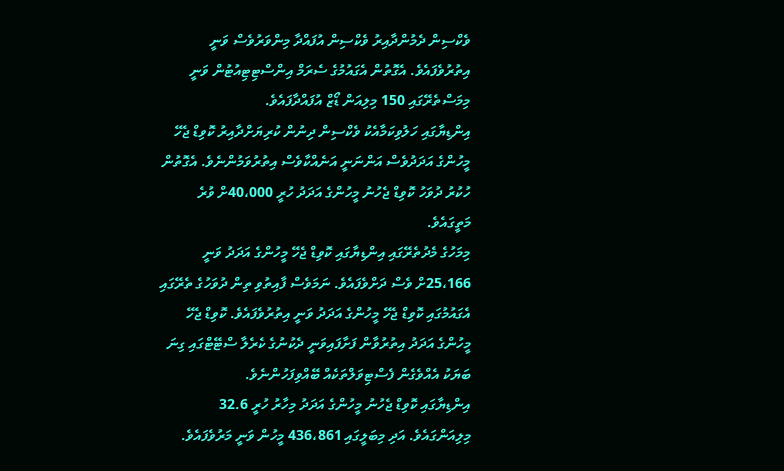ވެކްސިން ދެމުންދާއިރު ވެކްސިން އުފައްދާ މިންވަރުވެސް ވަނީ އިތުރުވެފައެވެ. އެގޮތުން އެގައުމުގެ ސެރަމް އިންސްޓިޓިއުޓުން ވަނީ މިމަސްތެރޭގައި 150 މިލިއަން ޑޯޒް އުފައްދާފައެވެ.
އިންޑިޔާގައި ހަލުވިކަމާއެކު ވެކްސިން ދިނުން ކުރިޔަށްދާއިރު ކޮވިޑް ޖެހޭ މީހުންގެ އަދަދުވެސް އަންނަނީ އަނެއްކާވެސް އިތުރުވަމުންނެވެ. އެގޮތުން ހުކުރު ދުވަހު ކޮވިޑް ޖެހުނު މީހުންގެ އަދަދު ހުރީ 40،000ށް ވުރެ މަތީގައެވެ.
މިމަހުގެ މެދުތެރޭގައި އިންޑިޔާގައި ކޮވިޑް ޖެހޭ މީހުންގެ އަދަދު ވަނީ 25،166ށް ވެސް ދަށްވެފައެވެ. ނަމަވެސް ފާއިތުވި ތިން ދުވަހުގެ ތެރޭގައި އެގައުމުގައި ކޮވިޑް ޖެހޭ މީހުންގެ އަދަދު ވަނީ އިތުރުވެފައެވެ. ކޮވިޑް ޖެހޭ މީހުންގެ އަދަދު އިތުރުވާން ފަށާފައިވަނީ ދެކުނުގެ ކެރެލާ ސްޓޭޓްގައި ގިނަ ބަޔަކު އެއްވެގެން ފެސްޓިވަލްތަކެއް ބޭއްވިފަހުންނެވެ.
އިންޑިޔާގައި ކޮވިޑް ޖެހުނު މީހުންގެ އަދަދު މިހާރު ހުރީ 32.6 މިލިއަންގައެވެ. އަދި މިބަލީގައި 436،861 މީހުން ވަނީ މަރުވެފައެވެ.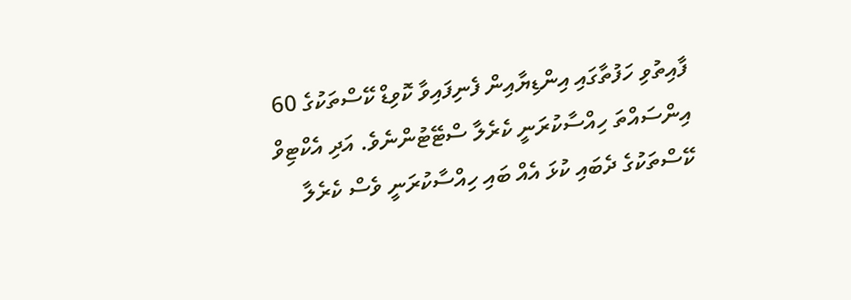ފާއިތުވި ހަފުތާގައި އިންޑިޔާއިން ފެނިފައިވާ ކޮވިޑް ކޭސްތަކުގެ 60 އިންސައްތަ ހިއްސާކުރަނީ ކެރެލާ ސްޓޭޓުންނެވެ. އަދި އެކްޓިވް ކޭސްތަކުގެ ދެބައި ކުޅަ އެއް ބައި ހިއްސާކުރަނީ ވެސް ކެރެލާ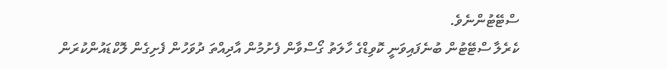ސްޓޭޓުންނެވެ.
ކެރެލާ ސްޓޭޓުން ބުނެފައިވަނީ ކޮވިޑްގެ ހާލަތު ގޯސްވާން ފެށުމުން އާދިއްތަ ދުވަހުން ފެށިގެން ލޮކްޑައުންކުރަން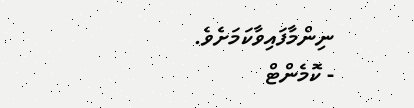ނިންމާފައިވާކަމަށެވެ.
- ކޮމެންޓް